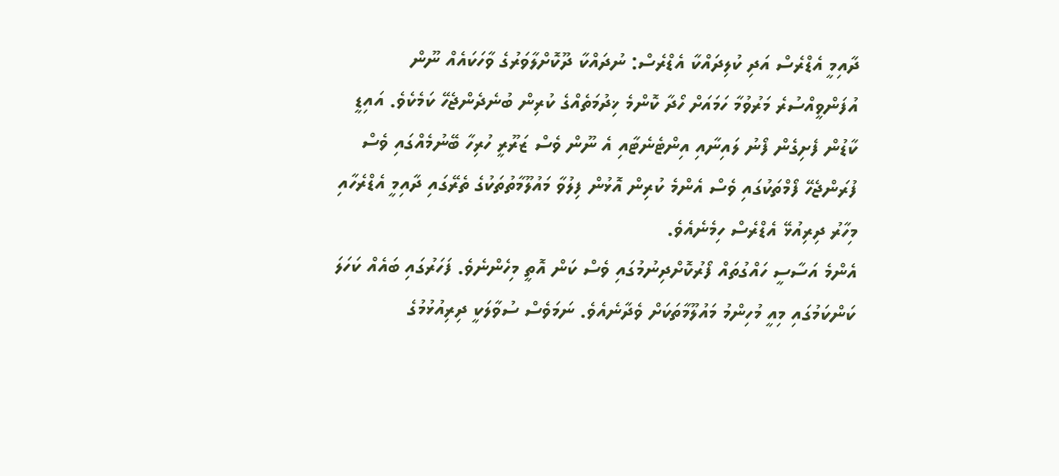ދާއިމީ އެޑްރެސް އަދި ކުލިދައްކާ އެޑްރެސް: ނުދައްކާ ދޫކޮށްލާވަރުގެ ވާހަކައެއް ނޫން
އުފަންވީއްސުރެ މަރުވުމާ ހަމައަށް ހޯދާ ކޮންމެ ޚިދުމަތެއްގެ ކުރިން ބުނެދެންޖެހޭ ކަމެކެވެ. އައިޑީ ކާޑުން ފެށިގެން ފޯނު ލައިނާއި އިންޓެނެޓާއި އެ ނޫން ވެސް ޒަރޫރީ ހުރިހާ ބޭނުމެއްގައި ވެސް ފުރަންޖެހޭ ފޯމްތަކުގައި ވެސް އެންމެ ކުރިން އޮޅުން ފިލުވާ މައުލޫމާތުތަކުގެ ތެރޭގައި ދާއިމީ އެޑްރެހާއި މިހާރު ދިރިއުޅޭ އެޑްރެސް ހިމެނެއެވެ.
އެންމެ އަސާސީ ހައްގުތައް ފޯރުކޮށްދިނުމުގައި ވެސް ކަން އޮތީ މިހެންނެވެ. ފަހަރުގައި ބައެއް ކަހަލަ ކަންކަމުގައި މިއީ މުހިންމު މައުލޫމާތަކަށް ވެދާނެއެވެ. ނަމަވެސް ސުވާލަކީ ދިރިއުޅުމުގެ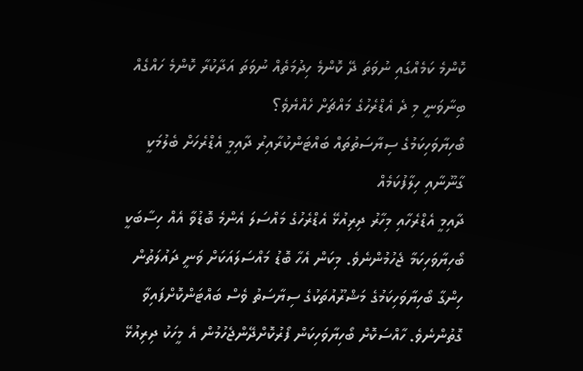ކޮންމެ ކަމެއްގައި ނުވަތަ ދޭ ކޮންމެ ހިދުމަތެއް ނުވަތަ އަދާކުރާ ކޮންމެ ހައްގެއް ބިނާވަނީ މި ދެ އެޑްރެހުގެ މައްޗަށް ހެއްޔެވެ؟
ބޯހިޔާވަހިކަމުގެ ސިޔާސަތުތައް ބައްޓަންކުރާއިރު ދާއިމީ އެޑްރެހަށް ބެލުމަކީ ގާނޫނާއި ހިލާފުކަމެއް
ދާއިމީ އެޑްރެހާއި މިހާރު ދިރިއުޅޭ އެޑްރެހުގެ މައްސަލަ އެންމެ ބޮޑުވާ އެއް ހިސާބަކީ ބޯހިޔާވަހިކަމާ ޖެހުމުންނެވެ. މިކަން އެހާ ބޮޑު މައްސަލައަކަށް ވަނީ ދައުލަތުން ހިންގާ ބޯހިޔާވަހިކަމުގެ މަޝްރޫއުތަކުގެ ސިޔާސަތު ވެސް ބައްޓަންކޮށްފައިވާ ގޮތުންނެވެ. ހާއްސަކޮށް ބޯހިޔާވަހިކަން ފޯރުކޮށްދޭންޖެހުމުން އެ މީހަކު ދިރިއުޅޭ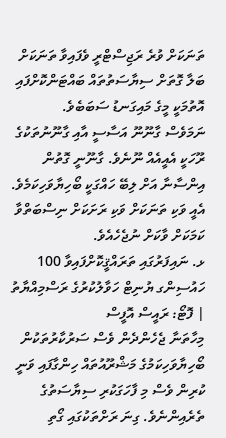ތަނަކަށް ވުރެ ރަޖިސްޓްރީ ވެފައިވާ ތަނަކަށް ބަލާ ގޮތަށް ސިޔާސަތުތައް ބައްޓަންކޮށްފައި އޮތުމަކީ މީގެ މައިގަނޑު ސަބަބެވެ.
ނަމަވެސް ގާނޫނޫ އަސާސީ އާއި ގާނޫނުތަކުގެ ރޫހަކީ އެއީއެއް ނޫނެވެ. ގާނޫނީ ގޮތުން އިންސާނާ އަށް ލިބޭ ހައްގަކީ ބޯހިޔާވަހިކަމެވެ. އެއީ ވަކި ތަނަކަށް ވަކި ރަށަކަށް ނިސްބަތްވާ ކަމަކަށް ވާކަށް ނުޖެހެއެވެ.
ޅ. ނައިފަރުގައި ތަރައްޤީކޮށްފައިވާ 100 ހައުސިންގ ޔުނިޓް ހަވާލުކުރުގެ ރަސްމިއްޔާތު | ފޮޓޯ: ރައީސް އޮފީސް
މިހާތަނާ ޖެހެންދެން ވެސް ސަރުކާރުތަކުން ބޯހިޔާވަހިކަމުގެ މަޝްރޫއުތައް ހިންގާފައި ވަނީ ކުރިން ވެސް މި ފާހަގަކުރި ސިޔާސަތުގެ ތެރެއިންނެވެ. ގިނަ ރަށްތަކުގައި ގޯތި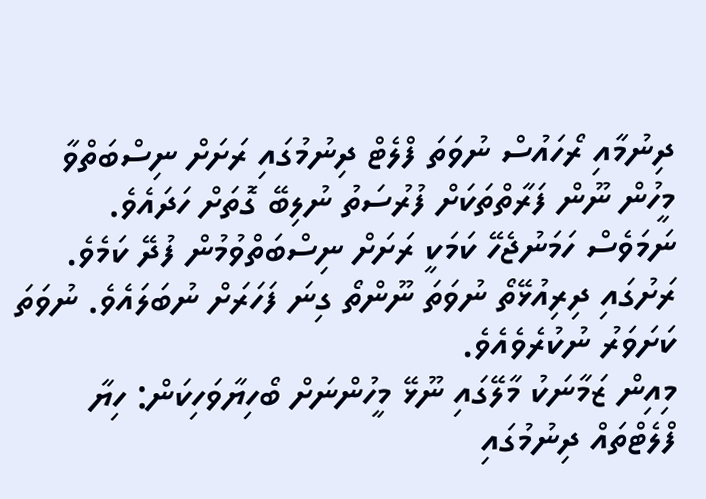ދިނުމާއި ރޯހައުސް ނުވަތަ ފްލެޓް ދިނުމުގައި ރަށަށް ނިސްބަތްވާ މީހުން ނޫން ފަރާތްތަކަށް ފުރުސަތު ނުލިބޭ ގޮތަށް ހަދައެވެ. ނަމަވެސް ހަމަނުޖެހޭ ކަމަކީ ރަށަށް ނިސްބަތްވުމުން ފުދޭ ކަމެވެ. ރަށުގައި ދިރިއުޅޭތޯ ނުވަތަ ނޫންތޯ ގިނަ ފަހަރަށް ނުބަލައެވެ. ނުވަތަ ކަށަވަރު ނުކުރެވެއެވެ.
މިއިން ޒަމާނަކު މާލޭގައި ނޫޅޭ މީހުންނަށް ބޯހިޔާވަހިކަން: ހިޔާ ފްލެޓްތައް ދިނުމުގައި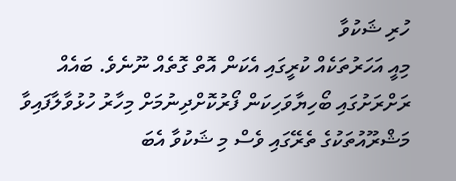ހުރި ޝަކުވާ
މިއީ އަހަރުތަކެއް ކުރީގައި އެކަން އޮތް ގޮތެއް ނޫނެވެ. ބައެއް ރަށްރަށުގައި ބޯހިޔާވަހިކަން ފޯރުކޮށްދިނުމަށް މިހާރު ހުޅުވާލާފައިވާ މަޝްރޫއުތަކުގެ ތެރޭގައި ވެސް މި ޝަކުވާ އެބަ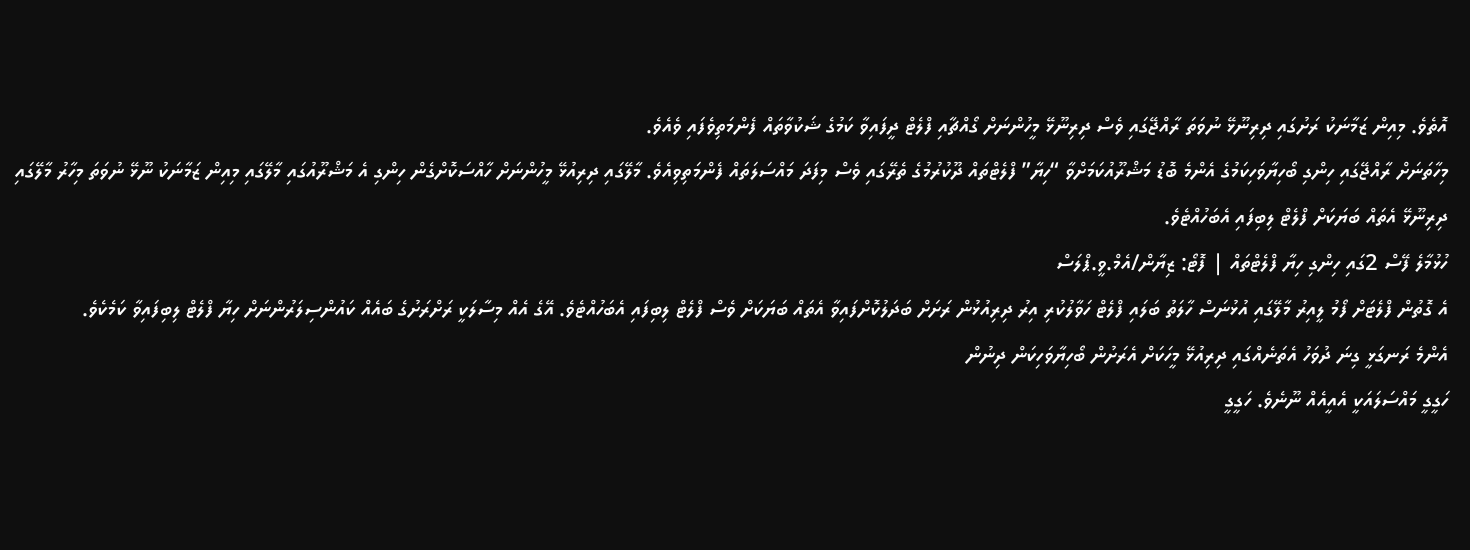އޮތެވެ. މިއިން ޒަމާނަކު ރަށުގައި ދިރިނޫޅޭ ނުވަތަ ރާއްޖޭގައި ވެސް ދިރިނޫޅޭ މީހުންނަށް ގޯއްޗާއި ފްލެޓް ދީފައިވާ ކަމުގެ ޝަކުވާތައް ފެންމަތިވެފައި ވެއެވެ.
މިހާތަނަށް ރާއްޖޭގައި ހިންގި ބޯހިޔާވަހިކަމުގެ އެންމެ ބޮޑު މަޝްރޫއުކަމަށްވާ “ހިޔާ” ފްލެޓްތައް ދޫކުރުމުގެ ތެރޭގައި ވެސް މިފަދަ މައްސަލަތައް ފެންމަތިވިއެވެ. މާލޭގައި ދިރިއުޅޭ މީހުންނަށް ހާއްސަކޮށްގެން ހިންގި އެ މަޝްރޫއުގައި މާލޭގައި މިއިން ޒަމާނަކު ނޫޅޭ ނުވަތަ މިހާރު މާލޭގައި ދިރިނޫޅޭ އެތައް ބަޔަކަށް ފްލެޓް ލިބިފައި އެބަހުއްޓެވެ.
ހުޅުމާލެ ފޭސް 2ގައި ހިންގި ހިޔާ ފްލެޓްތައް | ފޮޓޯ: ޒިޔާން/އެމް.ވީ.ޕްލަސް
އެ ގޮތުން ފްލެޓަށް ފޯމު ލީއިރު މާލޭގައި އުޅުނަސް ހާލަތު ބަލައި ފްލެޓް ހަވާލުކުރި އިރު ދިރިއުޅުން ރަށަށް ބަދަލުކޮށްފައިވާ އެތައް ބަޔަކަށް ވެސް ފްލެޓް ލިބިފައި އެބަހުއްޓެވެ. އޭގެ އެއް މިސާލަކީ ރަށްރަށުގެ ބައެއް ކައުންސިލަރުންނަށް ހިޔާ ފްލެޓް ލިބިފައިވާ ކަމެކެވެ.
އެންމެ ރަނގަޅީ ގިނަ ދުވަހު އެތަނެއްގައި ދިރިއުޅޭ މީހަކަށް އެރަށުން ބޯހިޔާވަހިކަން ދިނުން
ހަގީގީ މައްސަލައަކީ އެއީއެއް ނޫނެވެ. ހަގީގީ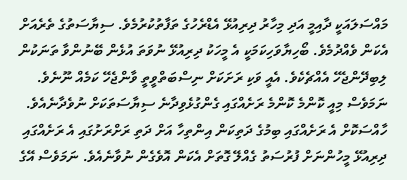މައްސަލައަކީ ދާއިމީ އަދި މިހާރު ދިރިއުޅޭ އެޑްރެހުގެ ތަފާތުކުރުމެވެ. ސިޔާސަތުގެ ތެރެއަށް އެކަން ވެއްދުމެވެ. ބޯހިޔާވަހިކަމަކީ އެ މީހަކު ދިރިއުޅޭ ނުވަތަ އުޅެން ބޭނުންވާ ތަނަކުން ލިބިދޭންޖެހޭ އެއްޗެކެވެ. އެއީ ވަކި ރަށަކަށް ނިސްބަތްވީތީ ވާންޖެހޭ ކަމެއް ނޫނެވެ.
ނަމަވެސް މިއީ ކޮންމެ ކޮންމެ ރަށެއްގައި ގެންގުޅެވިދާނެ ސިޔާސަތަކަށް ނުވެދާނެއެވެ. ހާއްސަކޮށް އެ ރަށެއްގައި ބިމުގެ ދަތިކަން އިންތިހާ އަށް ދަތި ރަށްރަށުގައި އެ ރަށެއްގައި ދިރިއުޅޭ މީހުންނަށް ފުރުސަތު ގެއްލޭ ގޮތަށް އެކަން އޮވެގެން ނުވާނެއެވެ. ނަމަވެސް އޭގެ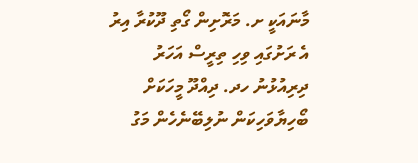މާނައަކީ ށ. މަރޮށިން ގޯތި ދޫކުރާ އިރު އެ ރަށުގައި ވިހި ތިރީސް އަހަރު ދިރިއުޅުނު ހދ. ދިއްދޫ މީހަކަށް ބޯހިޔާވަހިކަން ނުލިބޭނެހެން މަގު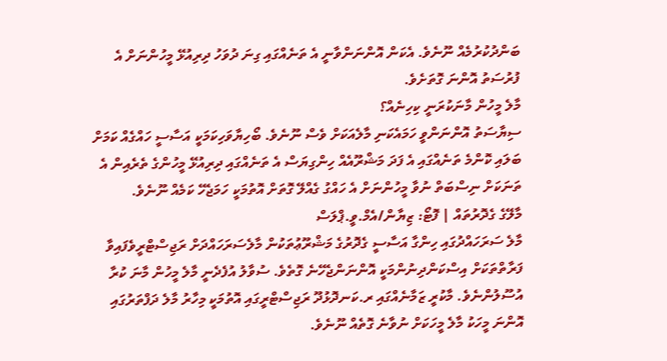ބަންދުކުރުމެއް ނޫނެވެ. އެކަން އޮންނަންވާނީ އެ ތަނެއްގައި ގިނަ ދުވަހު ދިރިއުޅޭ މީހުންނަށް އެ ފުރުސަތު އޮންނަ ގޮތަށެވެ.
މާލެ މީހުން މާނަކުރަނީ ކިހިނެއް؟
ސިޔާސަތު އޮންނަންވީ ހަމައެކަނި މާލެއަކަށް ވެސް ނޫނެވެ. ބޯހިޔާވަހިކަމަކީ އަސާސީ ހައްގެއް ކަމަށް ބަލައި ކޮންމެ ތަނެއްގައި އެ ފަދަ މަޝްރޫއެއް ހިންގިޔަސް އެ ތަނެއްގައި ދިރިއުޅޭ މީހުންގެ ތެރެއިން އެ ތަނަކަށް ނިސްބަތް ނުވާ މީހުންނަށް އެ ހައްގު ގެއްލޭ ގޮތަށް އޮތުމަކީ ހަމަޖެހޭ ކަމެއް ނޫނެވެ.
މާލޭގެ ގެދޮރުތައް | ފޮޓޯ: ޒިޔާން/އެމް.ވީ.ޕްލަސް
މާލެ ސަރަހައްދުގައި ހިންގާ އަސާސީ ގެދޮރުގެ މަޝްރޫޢުތަކުން މާލެސަރަހައްދަށް ރަޖިސްޓްރީވެފައިވާ ފަރާތްތަކަށް އިސްކަންދިނުންމަކީ އޮންނަންޖެހޭނެ ގޮތެވެ. ސުވާލު އުފެދެނީ މާލެ މީހުން މާނަ ކުރާ އުސޫލުންނެވެ. މާކުރީ ޒަމާނެއްގައި ރ.ކަނދޮޅުދޫ ރަޖިސްޓްރީގައި އޮތުމަކީ މިހާރު މާލެ ދަފްތަރުގައި އޮންނަ މީހަކު މާލެ މީހަކަށް ނުވާނެ ގޮތެއް ނޫނެވެ.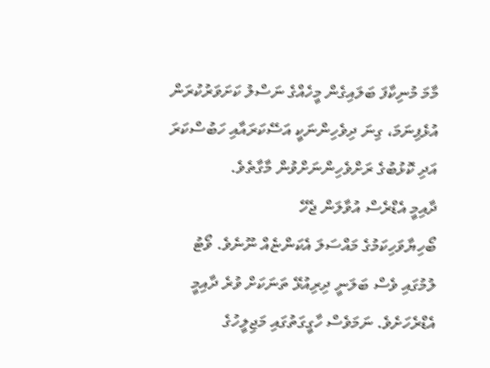މާމަ މުނިކާފަ ބަލައިގެން މީހެއްގެ ނަސްލު ކަށަވަރުކުރަން އުޅެފިނަމަ، ގިނަ ދިވެހިންނަކީ އަސޭކަރައާއި ހަބުސްކަރަ އަދި ކޮޅުބުގެ ރަށްވެހިންނަށްވުން މާގާތެވެ.
ދާއިމީ އެޑްރެސް އުވާލަން ޖެހޭ
ބޯހިޔާވަހިކަމުގެ މައްސަލަ އެކަންޏެއް ނޫނެވެ. ވޯޓު ލުމުގައި ވެސް ބަލަނީ ދިރިއުޅޭ ތަނަކަށް ވުރެ ދާއިމީ އެޑްރެހަށެވެ. ނަމަވެސް ހާގީގަތުގައި މަޖިލީހުގެ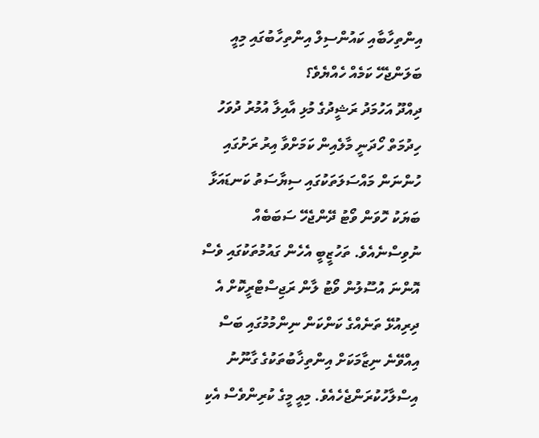އިންތިހާބާއި ކައުންސިލް އިންތިހާބުގައި މިއީ ބަލަންޖެހޭ ކަމެއް ހެއްޔެވެ؟
ދިއްދޫ އަހުމަދު ރަޝީދުގެ މުޅި އާއިލާ އުމުރު ދުވަހު ހިދުމަތް ހޯދަނީ މާލެއިން ކަމަށްވާ އިރު ރަށުގައި ހުންނަން މައްސަލަތަކުގައި ސިޔާސަތު ކަނޑައަޅާ ބަޔަކު ހޮވަން ވޯޓު ދޭންޖެހޭ ސަބަބެއް ނުވިސްނެއެވެ. ތަހުޒީބީ އެހެން ގައުމުތަކުގައި ވެސް އޮންނަ އުސޫލުން ވޯޓު ލާން ރަޖިސްޓްރީކޮށް އެ ދިރިއުޅޭ ތަނެއްގެ ކަންކަން ނިންމުމުގައި ބަސް އިއްވޭނެ ނިޒާމަކަށް އިންތިޚާބުތަކުގެ ގާނޫނު އިސްލާހުކުރަންޖެހެއެވެ. މިއީ މީގެ ކުރިންވެސް އެކި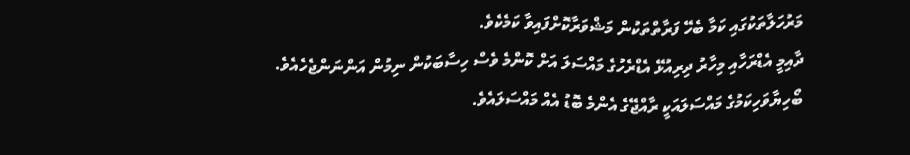މަރުހަލާތަކުގައި ކަމާ ބެހޭ ފަރާތްތަކުން މަޝްވަރާކޮށްފައިވާ ކަމެކެވެ.
ދާއިމީ އެޑްރަހާއި މިހާރު ދިރިއުޅޭ އެޑްރެހުގެ މައްސަލަ އަށް ކޮންމެ ވެސް ހިސާބަކުން ނިމުން އަންނަންޖެހެއެވެ.
ބޯހިޔާވަހިކަމުގެ މައްސަލައަކީ ރާއްޖޭގެ އެންމެ ބޮޑު އެއް މައްސަލައެވެ.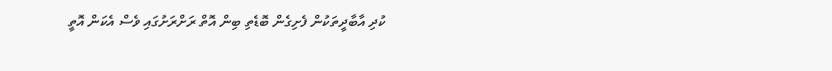ކުދި އާބާދީތަކުން ފެށިގެން ބޮޑެތި ބިން އޮތް ރަށްރަށުގައި ވެސް އެކަން އޮތީ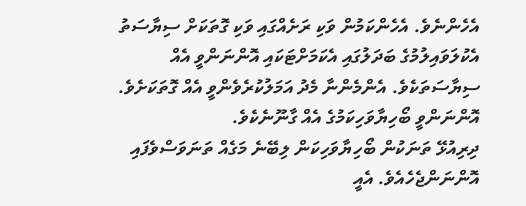އެހެންނެވެ. އެހެންކަމުން ވަކި ރަށެއްގައި ވަކި ގޮތަކަށް ސިޔާސަތު އެކުލަވައިލުމުގެ ބަދަލުގައި އެކަމަށްޓަކައި އޮންނަންވީ އެއް ސިޔާސަތަކެވެ. އެންމެންނާ މެދު އަމަލުކުރެވެންވީ އެއް ގޮތަކަށެވެ. އޮންނަންވީ ބޯހިޔާވަހިކަމުގެ އެއް ގާނޫނެކެވެ.
ދިރިއުޅޭ ތަނަކުން ބޯހިޔާވަހިކަން ލިބޭނެ މަގެއް ތަނަވަސްވެފައި އޮންނަންޖެހެއެވެ. އެއީ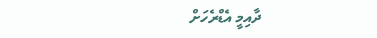ދާއިމީ އެޑްރެހަށް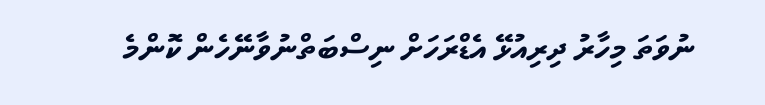ނުވަތަ މިހާރު ދިރިއުޅޭ އެޑްރަހަށް ނިސްބަތްނުވާނޭހެން ކޮންމެ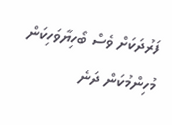ފަރުދަކަށް ވެސް ބޯހިޔާވަހިކަން މުހިންމުކަން ދަނެ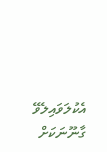އެކުލަވައިލެވޭ ގާނޫނަކަށް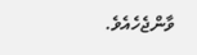ވާންޖެހެއެވެ.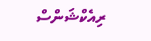ރިއެކްޝަންސް